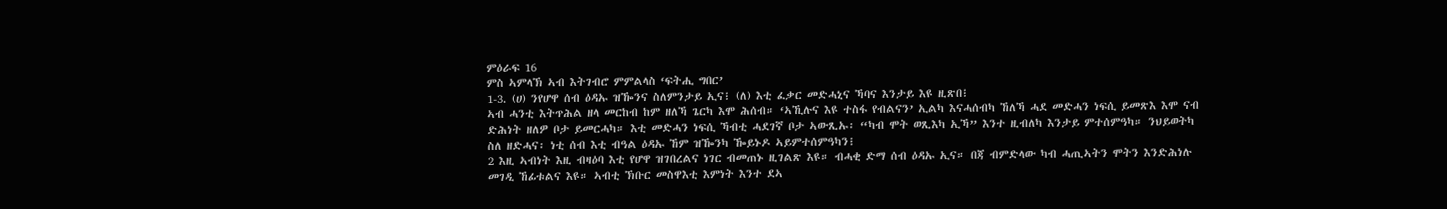ምዕራፍ 16
ምስ ኣምላኽ ኣብ እትገብሮ ምምልላስ ‘ፍትሒ ግበር’
1-3. (ሀ) ንየሆዋ ሰብ ዕዳኡ ዝዀንና ስለምንታይ ኢና፧ (ለ) እቲ ፈቃር መድሓኒና ኻባና እንታይ እዩ ዚጽበ፧
ኣብ ሓንቲ እትጥሕል ዘላ መርከብ ከም ዘለኻ ጌርካ እሞ ሕሰብ። ‘ኣኺሉና እዩ ተስፋ የብልናን’ ኢልካ እናሓሰብካ ኸለኻ ሓደ መድሓን ነፍሲ ይመጽእ እሞ ናብ ድሕነት ዘለዎ ቦታ ይመርሓካ። እቲ መድሓን ነፍሲ ኻብቲ ሓደገኛ ቦታ ኣውጺኡ፡ “ካብ ሞት ወጺእካ ኢኻ” እንተ ዚብለካ እንታይ ምተሰምዓካ። ንህይወትካ ስለ ዘድሓና፡ ነቲ ሰብ እቲ ብዓል ዕዳኡ ኸም ዝዀንካ ዀይኑዶ ኣይምተሰምዓካን፧
2 እዚ ኣብነት እዚ ብዛዕባ እቲ የሆዋ ዝገበረልና ነገር ብመጠኑ ዚገልጽ እዩ። ብሓቂ ድማ ሰብ ዕዳኡ ኢና። በጃ ብምድላው ካብ ሓጢኣትን ሞትን እንድሕነሉ መገዲ ኸፊቱልና እዩ። ኣብቲ ኽቡር መስዋእቲ እምነት እንተ ደኣ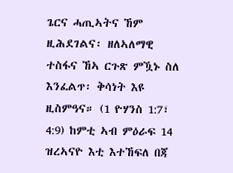ጌርና ሓጢኣትና ኸም ዚሕደገልና፡ ዘለኣለማዊ ተስፋና ኸኣ ርጉጽ ምዃኑ ስለ እንፈልጥ፡ ቅሳነት እዩ ዚስምዓና። (1 ዮሃንስ 1:7፣ 4:9) ከምቲ ኣብ ምዕራፍ 14 ዝረኣናዮ እቲ እተኸፍለ በጃ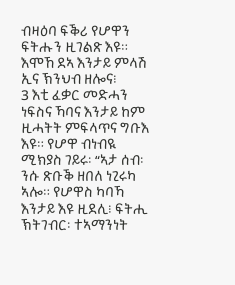ብዛዕባ ፍቕሪ የሆዋን ፍትሑን ዚገልጽ እዩ። እሞኸ ደኣ እንታይ ምላሽ ኢና ኽንህብ ዘሎና፧
3 እቲ ፈቃር መድሓን ነፍስና ኻባና እንታይ ከም ዚሓትት ምፍላጥና ግቡእ እዩ። የሆዋ ብነብዪ ሚክያስ ገይሩ፡ “ኣታ ሰብ፡ ንሱ ጽቡቕ ዘበለ ነጊሩካ ኣሎ። የሆዋስ ካባኻ እንታይ እዩ ዚደሊ፧ ፍትሒ ኽትገብር፡ ተኣማንነት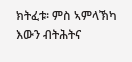ክትፈቱ፡ ምስ ኣምላኽካ እውን ብትሕትና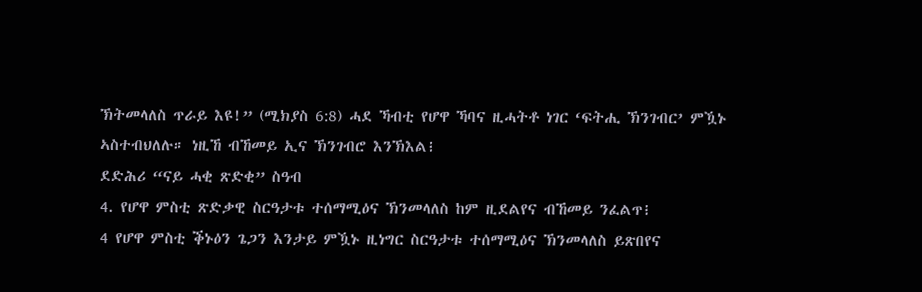ኽትመላለስ ጥራይ እዩ!” (ሚክያስ 6:8) ሓደ ኻብቲ የሆዋ ኻባና ዚሓትቶ ነገር ‘ፍትሒ ኽንገብር’ ምዃኑ ኣስተብህለሉ። ነዚኸ ብኸመይ ኢና ኽንገብሮ እንኽእል፧
ደድሕሪ “ናይ ሓቂ ጽድቂ” ስዓብ
4. የሆዋ ምስቲ ጽድቃዊ ስርዓታቱ ተሰማሚዕና ኽንመላለስ ከም ዚደልየና ብኸመይ ንፈልጥ፧
4 የሆዋ ምስቲ ቕኑዕን ጌጋን እንታይ ምዃኑ ዚነግር ስርዓታቱ ተሰማሚዕና ኽንመላለስ ይጽበየና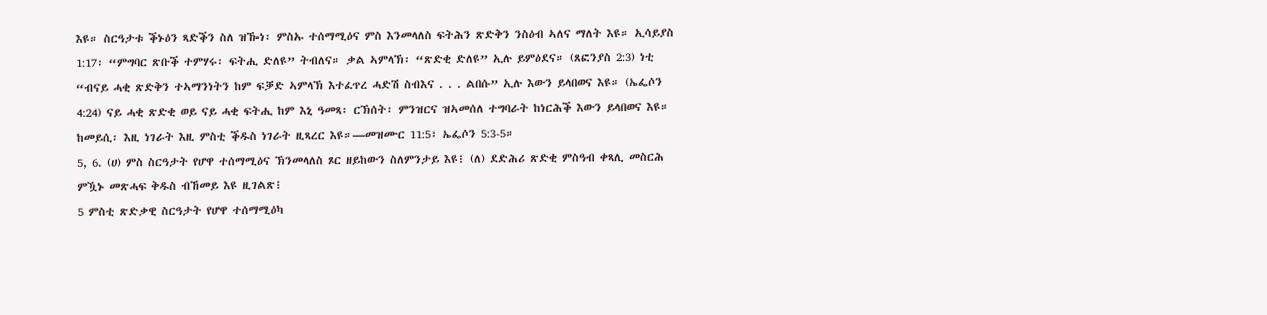እዩ። ስርዓታቱ ቕኑዕን ጻድቕን ስለ ዝዀነ፡ ምስኡ ተሰማሚዕና ምስ እንመላለስ ፍትሕን ጽድቅን ንስዕብ ኣለና ማለት እዩ። ኢሳይያስ 1:17፡ “ምግባር ጽቡቕ ተምሃሩ፡ ፍትሒ ድለዩ” ትብለና። ቃል ኣምላኽ፡ “ጽድቂ ድለዩ” ኢሉ ይምዕደና። (ጸፎንያስ 2:3) ነቲ “ብናይ ሓቂ ጽድቅን ተኣማንነትን ከም ፍቓድ ኣምላኽ እተፈጥረ ሓድሽ ስብእና . . . ልበሱ” ኢሉ እውን ይላበወና እዩ። (ኤፌሶን 4:24) ናይ ሓቂ ጽድቂ ወይ ናይ ሓቂ ፍትሒ ከም እኒ ዓመጻ፡ ርኽሰት፡ ምንዝርና ዝኣመሰለ ተግባራት ከነርሕቕ እውን ይላበወና እዩ። ከመይሲ፡ እዚ ነገራት እዚ ምስቲ ቕዱስ ነገራት ዚጻረር እዩ።—መዝሙር 11:5፣ ኤፌሶን 5:3-5።
5, 6. (ሀ) ምስ ስርዓታት የሆዋ ተሰማሚዕና ኽንመላለስ ጾር ዘይከውን ስለምንታይ እዩ፧ (ለ) ደድሕሪ ጽድቂ ምስዓብ ቀጻሊ መስርሕ ምዃኑ መጽሓፍ ቅዱስ ብኸመይ እዩ ዚገልጽ፧
5 ምስቲ ጽድቃዊ ስርዓታት የሆዋ ተሰማሚዕካ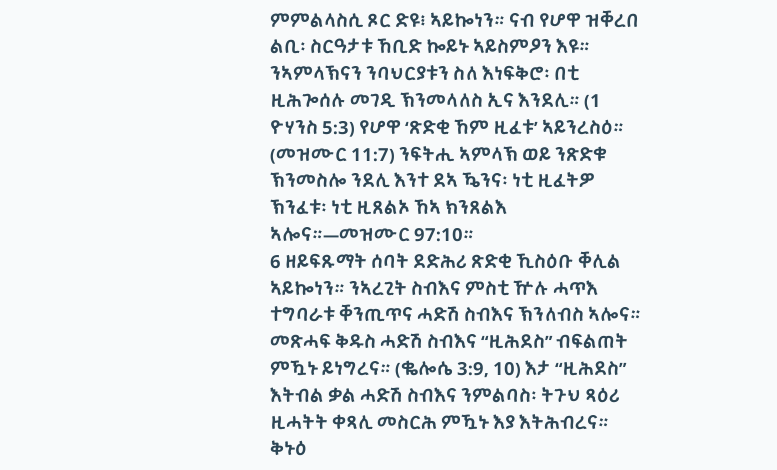ምምልላስሲ ጾር ድዩ፧ ኣይኰነን። ናብ የሆዋ ዝቐረበ ልቢ፡ ስርዓታቱ ኸቢድ ኰይኑ ኣይስምዖን እዩ። ንኣምላኽናን ንባህርያቱን ስለ እነፍቅሮ፡ በቲ ዚሕጐሰሉ መገዲ ኽንመላለስ ኢና እንደሊ። (1 ዮሃንስ 5:3) የሆዋ ‘ጽድቂ ኸም ዚፈቱ’ ኣይንረስዕ። (መዝሙር 11:7) ንፍትሒ ኣምላኽ ወይ ንጽድቁ ኽንመስሎ ንደሊ እንተ ደኣ ዄንና፡ ነቲ ዚፈትዎ ኽንፈቱ፡ ነቲ ዚጸልኦ ኸኣ ክንጸልእ ኣሎና።—መዝሙር 97:10።
6 ዘይፍጹማት ሰባት ደድሕሪ ጽድቂ ኺስዕቡ ቐሊል ኣይኰነን። ንኣረጊት ስብእና ምስቲ ዅሉ ሓጥእ ተግባራቱ ቐንጢጥና ሓድሽ ስብእና ኽንለብስ ኣሎና። መጽሓፍ ቅዱስ ሓድሽ ስብእና “ዚሕደስ” ብፍልጠት ምዃኑ ይነግረና። (ቈሎሴ 3:9, 10) እታ “ዚሕደስ” እትብል ቃል ሓድሽ ስብእና ንምልባስ፡ ትጉህ ጻዕሪ ዚሓትት ቀጻሊ መስርሕ ምዃኑ እያ እትሕብረና። ቅኑዕ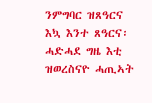ንምግባር ዝጸዓርና እኳ እንተ ጸዓርና፡ ሓድሓደ ግዜ እቲ ዝወረስናዮ ሓጢኣት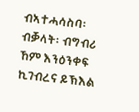ብኣተሓሳስባ፡ ብቓላት፡ ብግብሪ ኸም እንዕንቀፍ ኪገብረና ይኽእል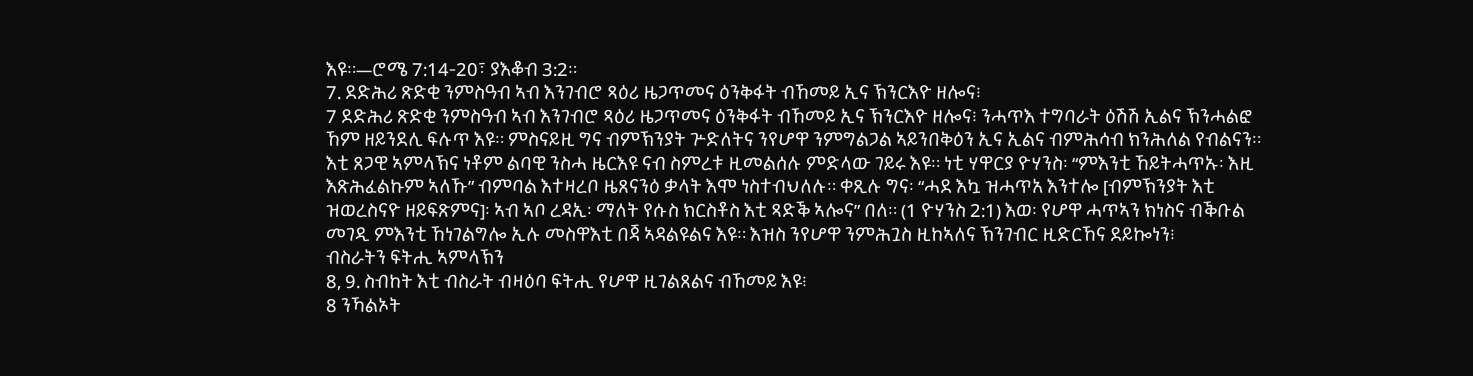እዩ።—ሮሜ 7:14-20፣ ያእቆብ 3:2።
7. ደድሕሪ ጽድቂ ንምስዓብ ኣብ እንገብሮ ጻዕሪ ዜጋጥመና ዕንቅፋት ብኸመይ ኢና ኽንርእዮ ዘሎና፧
7 ደድሕሪ ጽድቂ ንምስዓብ ኣብ እንገብሮ ጻዕሪ ዜጋጥመና ዕንቅፋት ብኸመይ ኢና ኽንርእዮ ዘሎና፧ ንሓጥእ ተግባራት ዕሽሽ ኢልና ኽንሓልፎ ኸም ዘይንደሊ ፍሉጥ እዩ። ምስናይዚ ግና ብምኽንያት ጕድለትና ንየሆዋ ንምግልጋል ኣይንበቅዕን ኢና ኢልና ብምሕሳብ ክንሕለል የብልናን። እቲ ጸጋዊ ኣምላኽና ነቶም ልባዊ ንስሓ ዜርእዩ ናብ ስምረቱ ዚመልሰሉ ምድላው ገይሩ እዩ። ነቲ ሃዋርያ ዮሃንስ፡ “ምእንቲ ኸይትሓጥኡ፡ እዚ እጽሕፈልኩም ኣለኹ” ብምባል እተዛረቦ ዜጸናንዕ ቃላት እሞ ነስተብህለሉ። ቀጺሉ ግና፡ “ሓደ እኳ ዝሓጥአ እንተሎ [ብምኽንያት እቲ ዝወረስናዮ ዘይፍጽምና]፡ ኣብ ኣቦ ረዳኢ፡ ማለት የሱስ ክርስቶስ እቲ ጻድቕ ኣሎና” በለ። (1 ዮሃንስ 2:1) እወ፡ የሆዋ ሓጥኣን ክነስና ብቕቡል መገዲ ምእንቲ ኸነገልግሎ ኢሉ መስዋእቲ በጃ ኣዳልዩልና እዩ። እዝስ ንየሆዋ ንምሕጓስ ዚከኣለና ኽንገብር ዚድርኸና ደይኰነን፧
ብስራትን ፍትሒ ኣምላኽን
8, 9. ስብከት እቲ ብስራት ብዛዕባ ፍትሒ የሆዋ ዚገልጸልና ብኸመይ እዩ፧
8 ንኻልኦት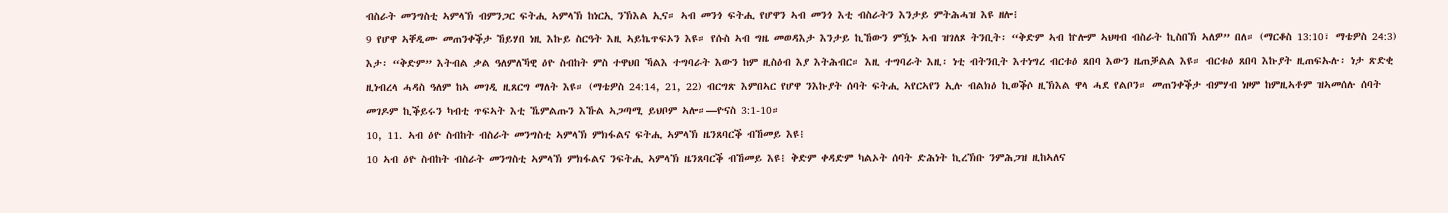ብስራት መንግስቲ ኣምላኽ ብምንጋር ፍትሒ ኣምላኽ ከነርኢ ንኽእል ኢና። ኣብ መንጎ ፍትሒ የሆዋን ኣብ መንጎ እቲ ብስራትን እንታይ ምትሕሓዝ እዩ ዘሎ፧
9 የሆዋ ኣቐዲሙ መጠንቀቕታ ኸይሃበ ነዚ እኩይ ስርዓት እዚ ኣይኬጥፍኦን እዩ። የሱስ ኣብ ግዜ መወዳእታ እንታይ ኪኸውን ምዃኑ ኣብ ዝገለጾ ትንቢት፡ “ቅድም ኣብ ኵሎም ኣህዛብ ብስራት ኪስበኽ ኣለዎ” በለ። (ማርቆስ 13:10፣ ማቴዎስ 24:3) እታ፡ “ቅድም” እትብል ቃል ዓለምለኻዊ ዕዮ ስብከት ምስ ተዋህበ ኻልእ ተግባራት እውን ከም ዚስዕብ እያ እትሕብር። እዚ ተግባራት እዚ፡ ነቲ ብትንቢት እተነግረ ብርቱዕ ጸበባ እውን ዜጠቓልል እዩ። ብርቱዕ ጸበባ እኩያት ዚጠፍኡሉ፡ ነታ ጽድቂ ዚነብረላ ሓዳስ ዓለም ከኣ መገዲ ዚጸርግ ማለት እዩ። (ማቴዎስ 24:14, 21, 22) ብርግጽ እምበኣር የሆዋ ንእኩያት ሰባት ፍትሒ ኣየርኣየን ኢሉ ብልክዕ ኪወቕሶ ዚኽእል ዋላ ሓደ የልቦን። መጠንቀቕታ ብምሃብ ነዞም ከምዚኣቶም ዝኣመሰሉ ሰባት መገዶም ኪቕይሩን ካብቲ ጥፍኣት እቲ ኼምልጡን እኹል ኣጋጣሚ ይህቦም ኣሎ።—ዮናስ 3:1-10።
10, 11. ኣብ ዕዮ ስብከት ብስራት መንግስቲ ኣምላኽ ምክፋልና ፍትሒ ኣምላኽ ዜንጸባርቕ ብኸመይ እዩ፧
10 ኣብ ዕዮ ስብከት ብስራት መንግስቲ ኣምላኽ ምክፋልና ንፍትሒ ኣምላኽ ዜንጸባርቕ ብኸመይ እዩ፧ ቅድም ቀዳድም ካልኦት ሰባት ድሕነት ኪረኽቡ ንምሕጋዝ ዚከኣለና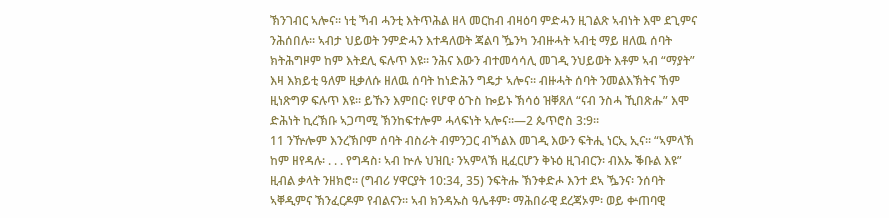ኽንገብር ኣሎና። ነቲ ኻብ ሓንቲ እትጥሕል ዘላ መርከብ ብዛዕባ ምድሓን ዚገልጽ ኣብነት እሞ ደጊምና ንሕሰበሉ። ኣብታ ህይወት ንምድሓን እተዳለወት ጃልባ ዄንካ ንብዙሓት ኣብቲ ማይ ዘለዉ ሰባት ክትሕግዞም ከም እትደሊ ፍሉጥ እዩ። ንሕና እውን ብተመሳሳሊ መገዲ ንህይወት እቶም ኣብ “ማያት” እዛ እክይቲ ዓለም ዚቃለሱ ዘለዉ ሰባት ከነድሕን ግዴታ ኣሎና። ብዙሓት ሰባት ንመልእኽትና ኸም ዚነጽግዎ ፍሉጥ እዩ። ይኹን እምበር፡ የሆዋ ዕጉስ ኰይኑ ኽሳዕ ዝቐጸለ “ናብ ንስሓ ኺበጽሑ” እሞ ድሕነት ኪረኽቡ ኣጋጣሚ ኽንከፍተሎም ሓላፍነት ኣሎና።—2 ጴጥሮስ 3:9።
11 ንዅሎም እንረኽቦም ሰባት ብስራት ብምንጋር ብኻልእ መገዲ እውን ፍትሒ ነርኢ ኢና። “ኣምላኽ ከም ዘየዳሉ፡ . . . የግዳስ፡ ኣብ ኵሉ ህዝቢ፡ ንኣምላኽ ዚፈርሆን ቅኑዕ ዚገብርን፡ ብእኡ ቕቡል እዩ” ዚብል ቃላት ንዘክሮ። (ግብሪ ሃዋርያት 10:34, 35) ንፍትሑ ኽንቀድሖ እንተ ደኣ ዄንና፡ ንሰባት ኣቐዲምና ኽንፈርዶም የብልናን። ኣብ ክንዳኡስ ዓሌቶም፡ ማሕበራዊ ደረጃኦም፡ ወይ ቍጠባዊ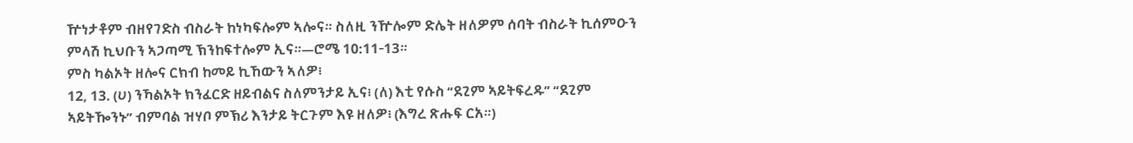ዅነታቶም ብዘየገድስ ብስራት ከነካፍሎም ኣሎና። ስለዚ ንዅሎም ድሌት ዘለዎም ሰባት ብስራት ኪሰምዑን ምላሽ ኪህቡን ኣጋጣሚ ኽንከፍተሎም ኢና።—ሮሜ 10:11-13።
ምስ ካልኦት ዘሎና ርክብ ከመይ ኪኸውን ኣለዎ፧
12, 13. (ሀ) ንኻልኦት ክንፈርድ ዘይብልና ስለምንታይ ኢና፧ (ለ) እቲ የሱስ “ደጊም ኣይትፍረዱ” “ደጊም ኣይትዀንኑ” ብምባል ዝሃቦ ምኽሪ እንታይ ትርጉም እዩ ዘለዎ፧ (እግረ ጽሑፍ ርአ።)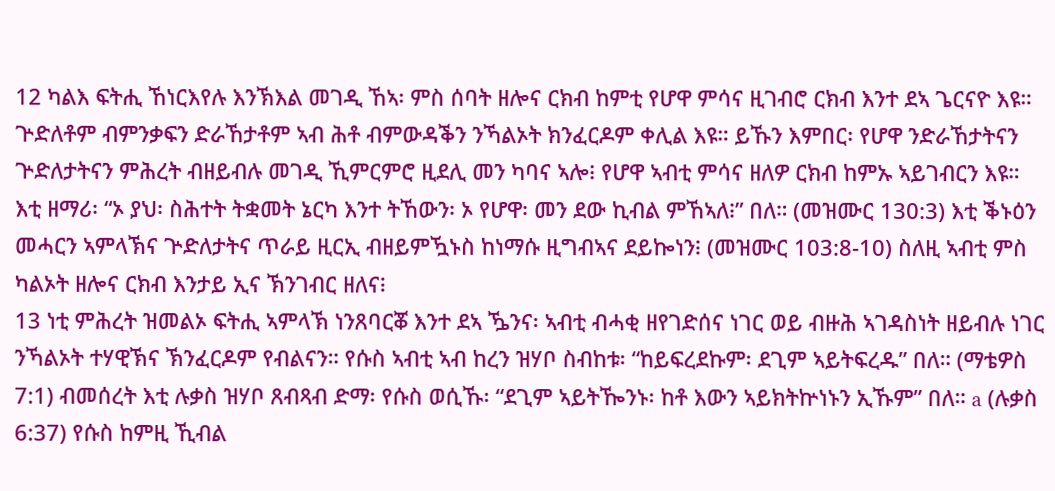12 ካልእ ፍትሒ ኸነርእየሉ እንኽእል መገዲ ኸኣ፡ ምስ ሰባት ዘሎና ርክብ ከምቲ የሆዋ ምሳና ዚገብሮ ርክብ እንተ ደኣ ጌርናዮ እዩ። ጕድለቶም ብምንቃፍን ድራኸታቶም ኣብ ሕቶ ብምውዳቕን ንኻልኦት ክንፈርዶም ቀሊል እዩ። ይኹን እምበር፡ የሆዋ ንድራኸታትናን ጕድለታትናን ምሕረት ብዘይብሉ መገዲ ኺምርምሮ ዚደሊ መን ካባና ኣሎ፧ የሆዋ ኣብቲ ምሳና ዘለዎ ርክብ ከምኡ ኣይገብርን እዩ። እቲ ዘማሪ፡ “ኦ ያህ፡ ስሕተት ትቋመት ኔርካ እንተ ትኸውን፡ ኦ የሆዋ፡ መን ደው ኪብል ምኸኣለ፧” በለ። (መዝሙር 130:3) እቲ ቕኑዕን መሓርን ኣምላኽና ጕድለታትና ጥራይ ዚርኢ ብዘይምዃኑስ ከነማሱ ዚግብኣና ደይኰነን፧ (መዝሙር 103:8-10) ስለዚ ኣብቲ ምስ ካልኦት ዘሎና ርክብ እንታይ ኢና ኽንገብር ዘለና፧
13 ነቲ ምሕረት ዝመልኦ ፍትሒ ኣምላኽ ነንጸባርቖ እንተ ደኣ ዄንና፡ ኣብቲ ብሓቂ ዘየገድሰና ነገር ወይ ብዙሕ ኣገዳስነት ዘይብሉ ነገር ንኻልኦት ተሃዊኽና ኽንፈርዶም የብልናን። የሱስ ኣብቲ ኣብ ከረን ዝሃቦ ስብከቱ፡ “ከይፍረደኩም፡ ደጊም ኣይትፍረዱ” በለ። (ማቴዎስ 7:1) ብመሰረት እቲ ሉቃስ ዝሃቦ ጸብጻብ ድማ፡ የሱስ ወሲኹ፡ “ደጊም ኣይትዀንኑ፡ ከቶ እውን ኣይክትኵነኑን ኢኹም” በለ። a (ሉቃስ 6:37) የሱስ ከምዚ ኺብል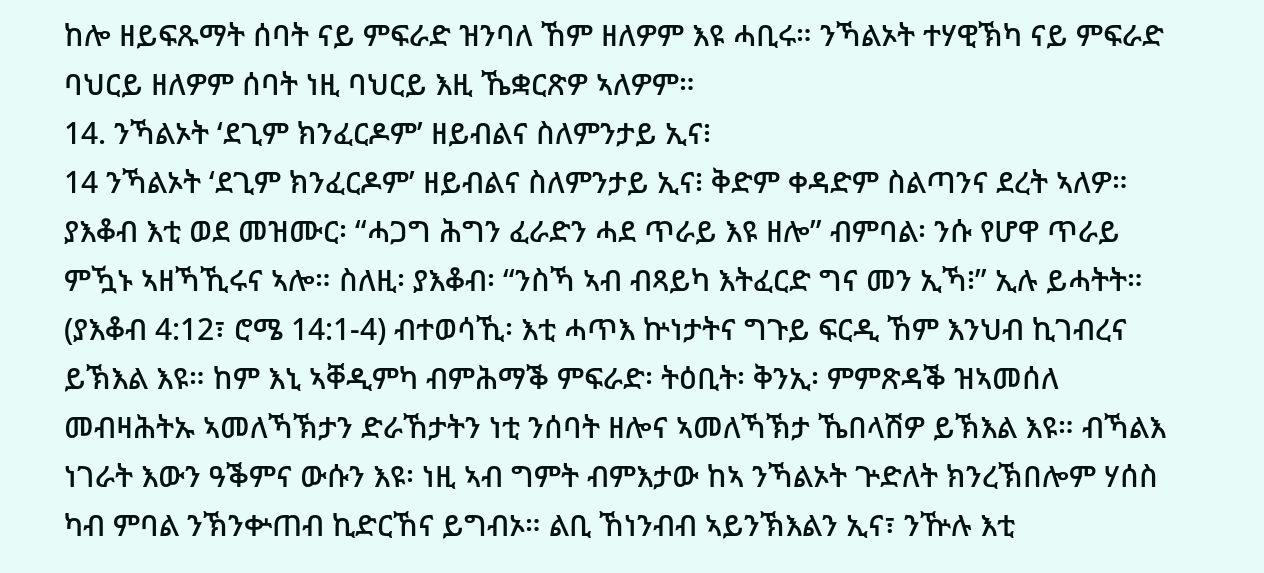ከሎ ዘይፍጹማት ሰባት ናይ ምፍራድ ዝንባለ ኸም ዘለዎም እዩ ሓቢሩ። ንኻልኦት ተሃዊኽካ ናይ ምፍራድ ባህርይ ዘለዎም ሰባት ነዚ ባህርይ እዚ ኼቋርጽዎ ኣለዎም።
14. ንኻልኦት ‘ደጊም ክንፈርዶም’ ዘይብልና ስለምንታይ ኢና፧
14 ንኻልኦት ‘ደጊም ክንፈርዶም’ ዘይብልና ስለምንታይ ኢና፧ ቅድም ቀዳድም ስልጣንና ደረት ኣለዎ። ያእቆብ እቲ ወደ መዝሙር፡ “ሓጋግ ሕግን ፈራድን ሓደ ጥራይ እዩ ዘሎ” ብምባል፡ ንሱ የሆዋ ጥራይ ምዃኑ ኣዘኻኺሩና ኣሎ። ስለዚ፡ ያእቆብ፡ “ንስኻ ኣብ ብጻይካ እትፈርድ ግና መን ኢኻ፧” ኢሉ ይሓትት። (ያእቆብ 4:12፣ ሮሜ 14:1-4) ብተወሳኺ፡ እቲ ሓጥእ ኵነታትና ግጉይ ፍርዲ ኸም እንህብ ኪገብረና ይኽእል እዩ። ከም እኒ ኣቐዲምካ ብምሕማቕ ምፍራድ፡ ትዕቢት፡ ቅንኢ፡ ምምጽዳቕ ዝኣመሰለ መብዛሕትኡ ኣመለኻኽታን ድራኸታትን ነቲ ንሰባት ዘሎና ኣመለኻኽታ ኼበላሽዎ ይኽእል እዩ። ብኻልእ ነገራት እውን ዓቕምና ውሱን እዩ፡ ነዚ ኣብ ግምት ብምእታው ከኣ ንኻልኦት ጕድለት ክንረኽበሎም ሃሰስ ካብ ምባል ንኽንቍጠብ ኪድርኸና ይግብኦ። ልቢ ኸነንብብ ኣይንኽእልን ኢና፣ ንዅሉ እቲ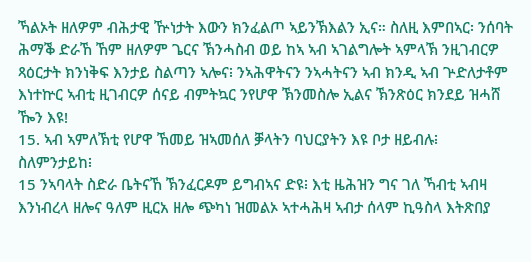ኻልኦት ዘለዎም ብሕታዊ ዅነታት እውን ክንፈልጦ ኣይንኽእልን ኢና። ስለዚ እምበኣር፡ ንሰባት ሕማቕ ድራኸ ኸም ዘለዎም ጌርና ኽንሓስብ ወይ ከኣ ኣብ ኣገልግሎት ኣምላኽ ንዚገብርዎ ጻዕርታት ክንነቅፍ እንታይ ስልጣን ኣሎና፧ ንኣሕዋትናን ንኣሓትናን ኣብ ክንዲ ኣብ ጕድለታቶም እነተኵር ኣብቲ ዚገብርዎ ሰናይ ብምትኳር ንየሆዋ ኽንመስሎ ኢልና ኽንጽዕር ክንደይ ዝሓሸ ዀን እዩ!
15. ኣብ ኣምለኽቲ የሆዋ ኸመይ ዝኣመሰለ ቓላትን ባህርያትን እዩ ቦታ ዘይብሉ፧ ስለምንታይከ፧
15 ንኣባላት ስድራ ቤትናኸ ኽንፈርዶም ይግብኣና ድዩ፧ እቲ ዜሕዝን ግና ገለ ኻብቲ ኣብዛ እንነብረላ ዘሎና ዓለም ዚርአ ዘሎ ጭካነ ዝመልኦ ኣተሓሕዛ ኣብታ ሰላም ኪዓስላ እትጽበያ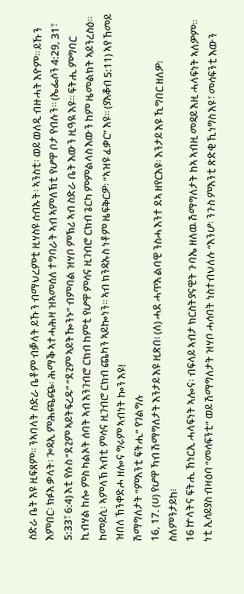ስድራ ቤት እዩ ዚፍጸም። ንኣባላት ስድራ ቤቶም ብቓላት ይኹን ብማህረምቲ ዚሃስዩ ሰብኡት፡ ኣንስቲ፡ ወይ ወለዲ ብዙሓት እዮም። ይኹን እምበር፡ ክፉእ ቃላት፡ ጐዳኢ ምሕጫጭ፡ ሕማቕ ኣተሓሕዛ ዝኣመሰለ ተግባራት ኣብ ኣምለኽቲ የሆዋ ቦታ የብሉን። (ኤፌሶን 4:29, 31፣ 5:33፣ 6:4) እቲ የሱስ “ደጊም ኣይትፍረዱ” “ደጊም ኣይትዀንኑ” ብምባል ዝሃቦ ምኽሪ ኣብ ስድራ ቤት እውን ዚዓዪ እዩ። ፍትሒ ምግባር ኪብሃል ከሎ ምስ ካልኦት ሰባት ኣብ እንገብሮ ርክብ ከምቲ የሆዋ ምሳና ዚገብሮ ርክብ ጌርካ ምምልላስ እውን ከም ዜመልክት ኣይንረስዕ። ከመይሲ፡ ኣምላኽ ኣብቲ ምሳና ዚገብሮ ርክብ ጨካን ኣይኰነን። ኣብ ክንዳኡስ ነቶም ዜፍቅርዎ፡ “ኣዝዩ ፈቃር” እዩ። (ያእቆብ 5:11) ኣየ ኸመይ ዝበለ ኽንቀድሖ ዘሎና ግሩም ኣብነት ኰን እዩ!
ሽማግለታት “ምእንቲ ፍትሒ” የገልግሉ
16, 17. (ሀ) የሆዋ ኻብ ሽማግለታት እንታይ እዩ ዚጽበ፧ (ለ) ሓደ ሓጥእ ልባዊ ንስሓ እንተ ደኣ ዘየርእዩ፡ እንታይ እዩ ኺግበር ዘለዎ፧ ስለምንታይከ፧
16 ኵላትና ፍትሒ ኸነርኢ ሓላፍነት ኣሎና፡ ብፍላይ ኣብታ ክርስትያናዊት ጉባኤ ዘለዉ ሽማግለታት ከኣ ኣብዚ መዳይ እዚ ሓላፍነት ኣለዎም። ነቲ ኢሳይያስ ብዛዕባ “መሳፍንቲ” ወይ ሽማግለታት ዝሃቦ ሓሳባት ነስተብህለሉ “እንሆ፡ ንጉስ ምእንቲ ጽድቂ ኺነግስ እዩ፣ መሳፍንቲ እውን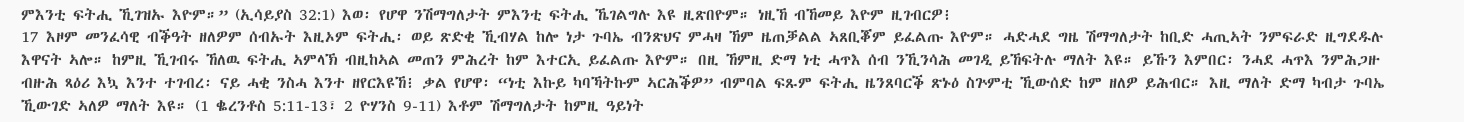ምእንቲ ፍትሒ ኺገዝኡ እዮም።” (ኢሳይያስ 32:1) እወ፡ የሆዋ ንሽማግለታት ምእንቲ ፍትሒ ኼገልግሉ እዩ ዚጽበዮም። ነዚኸ ብኸመይ እዮም ዚገብርዎ፧
17 እዞም መንፈሳዊ ብቕዓት ዘለዎም ሰብኡት እዚኦም ፍትሒ፡ ወይ ጽድቂ ኺብሃል ከሎ ነታ ጉባኤ ብንጽህና ምሓዛ ኸም ዜጠቓልል ኣጸቢቖም ይፈልጡ እዮም። ሓድሓደ ግዜ ሽማግለታት ከቢድ ሓጢኣት ንምፍራድ ዚግደዱሉ እዋናት ኣሎ። ከምዚ ኺገብሩ ኸለዉ ፍትሒ ኣምላኽ ብዚከኣል መጠን ምሕረት ከም እተርኢ ይፈልጡ እዮም። በዚ ኸምዚ ድማ ነቲ ሓጥእ ሰብ ንኺንሳሕ መገዲ ይኸፍትሉ ማለት እዩ። ይኹን እምበር፡ ንሓደ ሓጥእ ንምሕጋዙ ብዙሕ ጻዕሪ እኳ እንተ ተገብረ፡ ናይ ሓቂ ንስሓ እንተ ዘየርእዩኸ፧ ቃል የሆዋ፡ “ነቲ እኩይ ካባኻትኩም ኣርሕቕዎ” ብምባል ፍጹም ፍትሒ ዜንጸባርቕ ጽኑዕ ስጕምቲ ኺውሰድ ከም ዘለዎ ይሕብር። እዚ ማለት ድማ ካብታ ጉባኤ ኺውገድ ኣለዎ ማለት እዩ። (1 ቈረንቶስ 5:11-13፣ 2 ዮሃንስ 9-11) እቶም ሽማግለታት ከምዚ ዓይነት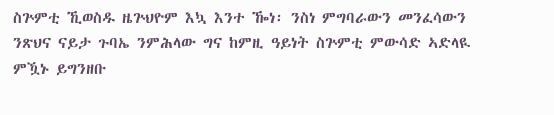ስጕምቲ ኺወስዱ ዜጕህዮም እኳ እንተ ዀነ፡ ንስነ ምግባራውን መንፈሳውን ንጽህና ናይታ ጉባኤ ንምሕላው ግና ከምዚ ዓይነት ስጕምቲ ምውሳድ ኣድላዪ ምዃኑ ይግንዘቡ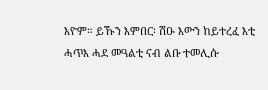እዮም። ይኹን እምበር፡ ሽዑ እውን ከይተረፈ እቲ ሓጥእ ሓደ መዓልቲ ናብ ልቡ ተመሊሱ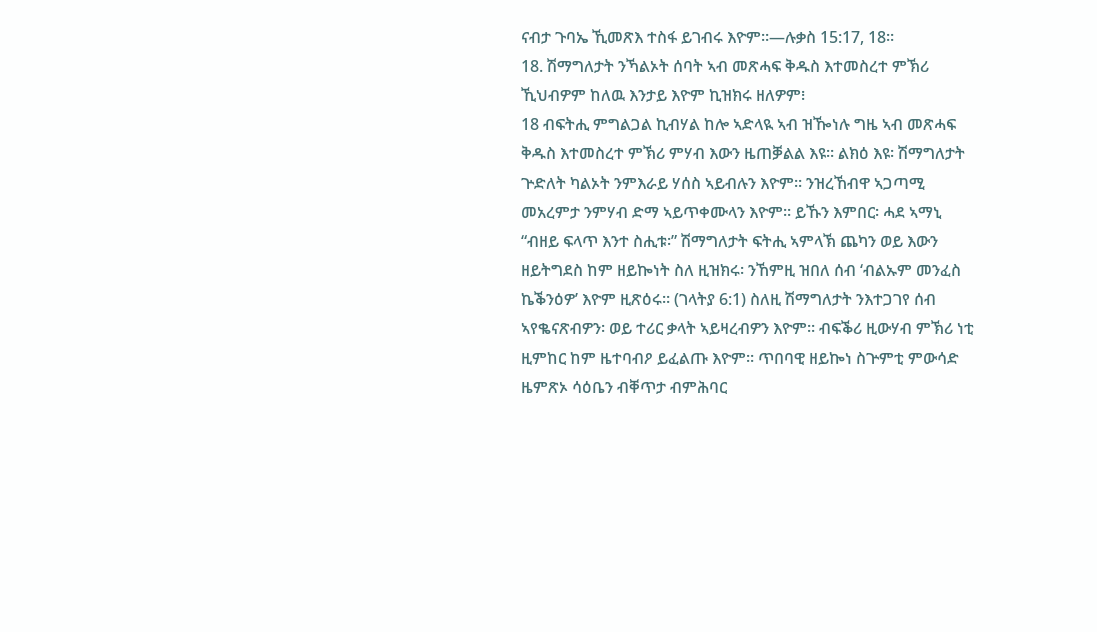ናብታ ጉባኤ ኺመጽእ ተስፋ ይገብሩ እዮም።—ሉቃስ 15:17, 18።
18. ሽማግለታት ንኻልኦት ሰባት ኣብ መጽሓፍ ቅዱስ እተመስረተ ምኽሪ ኺህብዎም ከለዉ እንታይ እዮም ኪዝክሩ ዘለዎም፧
18 ብፍትሒ ምግልጋል ኪብሃል ከሎ ኣድላዪ ኣብ ዝዀነሉ ግዜ ኣብ መጽሓፍ ቅዱስ እተመስረተ ምኽሪ ምሃብ እውን ዜጠቓልል እዩ። ልክዕ እዩ፡ ሽማግለታት ጕድለት ካልኦት ንምእራይ ሃሰስ ኣይብሉን እዮም። ንዝረኸብዋ ኣጋጣሚ መአረምታ ንምሃብ ድማ ኣይጥቀሙላን እዮም። ይኹን እምበር፡ ሓደ ኣማኒ “ብዘይ ፍላጥ እንተ ስሒቱ፡” ሽማግለታት ፍትሒ ኣምላኽ ጨካን ወይ እውን ዘይትግደስ ከም ዘይኰነት ስለ ዚዝክሩ፡ ንኸምዚ ዝበለ ሰብ ‘ብልኡም መንፈስ ኬቕንዕዎ’ እዮም ዚጽዕሩ። (ገላትያ 6:1) ስለዚ ሽማግለታት ንእተጋገየ ሰብ ኣየቈናጽብዎን፡ ወይ ተሪር ቃላት ኣይዛረብዎን እዮም። ብፍቕሪ ዚውሃብ ምኽሪ ነቲ ዚምከር ከም ዜተባብዖ ይፈልጡ እዮም። ጥበባዊ ዘይኰነ ስጕምቲ ምውሳድ ዜምጽኦ ሳዕቤን ብቐጥታ ብምሕባር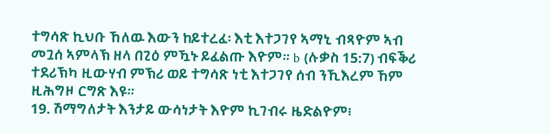ተግሳጽ ኪህቡ ኸለዉ እውን ከይተረፈ፡ እቲ እተጋገየ ኣማኒ ብጻዮም ኣብ መጓሰ ኣምላኽ ዘላ በጊዕ ምዃኑ ይፈልጡ እዮም። b (ሉቃስ 15:7) ብፍቕሪ ተደሪኽካ ዚውሃብ ምኽሪ ወይ ተግሳጽ ነቲ እተጋገየ ሰብ ንኺእረም ኸም ዚሕግዞ ርግጽ እዩ።
19. ሽማግለታት እንታይ ውሳነታት እዮም ኪገብሩ ዜድልዮም፧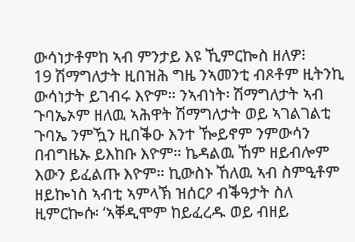ውሳነታቶምከ ኣብ ምንታይ እዩ ኺምርኰስ ዘለዎ፧
19 ሽማግለታት ዚበዝሕ ግዜ ንኣመንቲ ብጾቶም ዚትንኪ ውሳነታት ይገብሩ እዮም። ንኣብነት፡ ሽማግለታት ኣብ ጉባኤኦም ዘለዉ ኣሕዋት ሽማግለታት ወይ ኣገልገልቲ ጉባኤ ንምዃን ዚበቕዑ እንተ ዀይኖም ንምውሳን በብግዜኡ ይእከቡ እዮም። ኬዳልዉ ኸም ዘይብሎም እውን ይፈልጡ እዮም። ኪውስኑ ኸለዉ ኣብ ስምዒቶም ዘይኰነስ ኣብቲ ኣምላኽ ዝሰርዖ ብቕዓታት ስለ ዚምርኰሱ፡ ‘ኣቐዲሞም ከይፈረዱ ወይ ብዘይ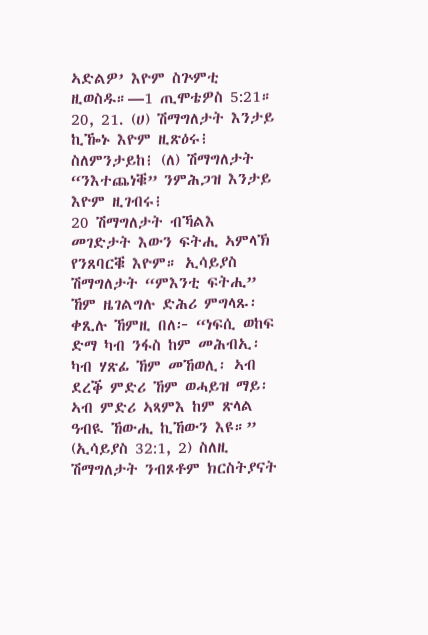ኣድልዎ’ እዮም ስጕምቲ ዚወስዱ።—1 ጢሞቴዎስ 5:21።
20, 21. (ሀ) ሽማግለታት እንታይ ኪዀኑ እዮም ዚጽዕሩ፧ ስለምንታይከ፧ (ለ) ሽማግለታት “ንእተጨነቑ” ንምሕጋዝ እንታይ እዮም ዚገብሩ፧
20 ሽማግለታት ብኻልእ መገድታት እውን ፍትሒ ኣምላኽ የንጸባርቑ እዮም። ኢሳይያስ ሽማግለታት “ምእንቲ ፍትሒ” ኸም ዜገልግሉ ድሕሪ ምግላጹ፡ ቀጺሉ ኸምዚ በለ፦ “ነፍሲ ወከፍ ድማ ካብ ንፋስ ከም መሕብኢ፡ ካብ ሃጽፊ ኸም መኸወሊ፡ ኣብ ደረቕ ምድሪ ኸም ወሓይዝ ማይ፡ ኣብ ምድሪ ኣጻምእ ከም ጽላል ዓብዪ ኸውሒ ኪኸውን እዩ።” (ኢሳይያስ 32:1, 2) ስለዚ ሽማግለታት ንብጾቶም ክርስትያናት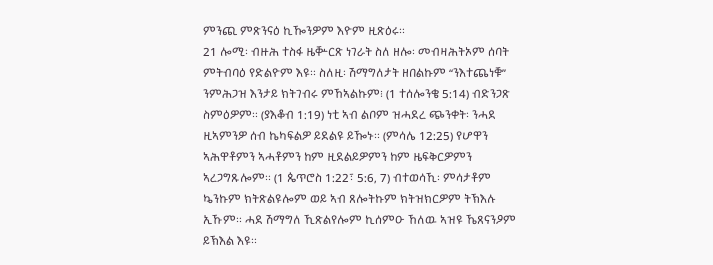ምንጪ ምጽንናዕ ኪዀንዎም እዮም ዚጽዕሩ።
21 ሎሚ፡ ብዙሕ ተስፋ ዜቝርጽ ነገራት ስለ ዘሎ፡ መብዛሕትኦም ሰባት ምትብባዕ የድልዮም እዩ። ስለዚ፡ ሽማግለታት ዘበልኩም “ንእተጨነቑ” ንምሕጋዝ እንታይ ክትገብሩ ምኸኣልኩም፧ (1 ተሰሎንቄ 5:14) ብድንጋጽ ስምዕዎም። (ያእቆብ 1:19) ነቲ ኣብ ልቦም ዝሓደረ ጭንቀት፡ ንሓደ ዚኣምንዎ ሰብ ኬካፍልዎ ይደልዩ ይዀኑ። (ምሳሌ 12:25) የሆዋን ኣሕዋቶምን ኣሓቶምን ከም ዚደልይዎምን ከም ዜፍቅርዎምን ኣረጋግጹሎም። (1 ጴጥሮስ 1:22፣ 5:6, 7) ብተወሳኺ፡ ምሳታቶም ኴንኩም ክትጽልዩሎም ወይ ኣብ ጸሎትኩም ክትዝክርዎም ትኽእሉ ኢኹም። ሓደ ሽማግለ ኺጽልየሎም ኪሰምዑ ኸለዉ ኣዝዩ ኼጸናንዖም ይኽእል እዩ።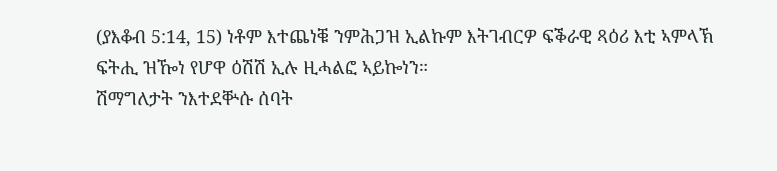(ያእቆብ 5:14, 15) ነቶም እተጨነቑ ንምሕጋዝ ኢልኩም እትገብርዎ ፍቕራዊ ጻዕሪ እቲ ኣምላኽ ፍትሒ ዝዀነ የሆዋ ዕሽሽ ኢሉ ዚሓልፎ ኣይኰነን።
ሽማግለታት ንእተደቝሱ ሰባት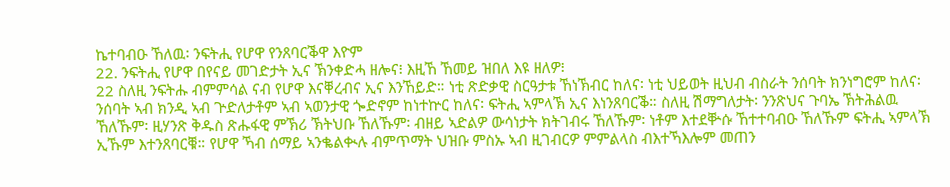ኬተባብዑ ኸለዉ፡ ንፍትሒ የሆዋ የንጸባርቕዋ እዮም
22. ንፍትሒ የሆዋ በየናይ መገድታት ኢና ኽንቀድሓ ዘሎና፧ እዚኸ ኸመይ ዝበለ እዩ ዘለዎ፧
22 ስለዚ ንፍትሑ ብምምሳል ናብ የሆዋ እናቐረብና ኢና እንኸይድ። ነቲ ጽድቃዊ ስርዓታቱ ኸነኽብር ከለና፡ ነቲ ህይወት ዚህብ ብስራት ንሰባት ክንነግሮም ከለና፡ ንሰባት ኣብ ክንዲ ኣብ ጕድለታቶም ኣብ ኣወንታዊ ጐድኖም ከነተኵር ከለና፡ ፍትሒ ኣምላኽ ኢና እነንጸባርቕ። ስለዚ ሽማግለታት፡ ንንጽህና ጉባኤ ኽትሕልዉ ኸለኹም፡ ዚሃንጽ ቅዱስ ጽሑፋዊ ምኽሪ ኽትህቡ ኸለኹም፡ ብዘይ ኣድልዎ ውሳነታት ክትገብሩ ኸለኹም፡ ነቶም እተደቝሱ ኸተተባብዑ ኸለኹም ፍትሒ ኣምላኽ ኢኹም እተንጸባርቑ። የሆዋ ኻብ ሰማይ ኣንቈልቊሉ ብምጥማት ህዝቡ ምስኡ ኣብ ዚገብርዎ ምምልላስ ብእተኻእሎም መጠን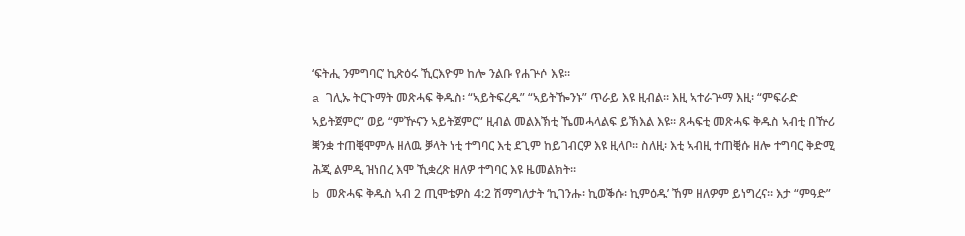‘ፍትሒ ንምግባር’ ኪጽዕሩ ኺርእዮም ከሎ ንልቡ የሐጕሶ እዩ።
a ገሊኡ ትርጉማት መጽሓፍ ቅዱስ፡ “ኣይትፍረዱ” “ኣይትዀንኑ” ጥራይ እዩ ዚብል። እዚ ኣተራጕማ እዚ፡ “ምፍራድ ኣይትጀምር” ወይ “ምዅናን ኣይትጀምር” ዚብል መልእኽቲ ኼመሓላልፍ ይኽእል እዩ። ጸሓፍቲ መጽሓፍ ቅዱስ ኣብቲ በዅሪ ቛንቋ ተጠቒሞምሉ ዘለዉ ቓላት ነቲ ተግባር እቲ ደጊም ከይገብርዎ እዩ ዚላቦ። ስለዚ፡ እቲ ኣብዚ ተጠቒሱ ዘሎ ተግባር ቅድሚ ሕጂ ልምዲ ዝነበረ እሞ ኺቋረጽ ዘለዎ ተግባር እዩ ዜመልክት።
b መጽሓፍ ቅዱስ ኣብ 2 ጢሞቴዎስ 4:2 ሽማግለታት ‘ኪገንሑ፡ ኪወቕሱ፡ ኪምዕዱ’ ኸም ዘለዎም ይነግረና። እታ “ምዓድ”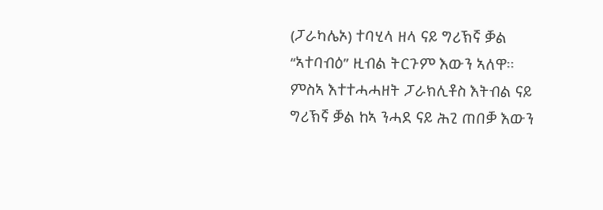(ፓራካሌኦ) ተባሂላ ዘላ ናይ ግሪኽኛ ቓል “ኣተባብዕ” ዚብል ትርጉም እውን ኣለዋ። ምስኣ እተተሓሓዘት ፓራክሊቶስ እትብል ናይ ግሪኽኛ ቓል ከኣ ንሓደ ናይ ሕጊ ጠበቓ እውን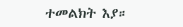ተመልክት እያ።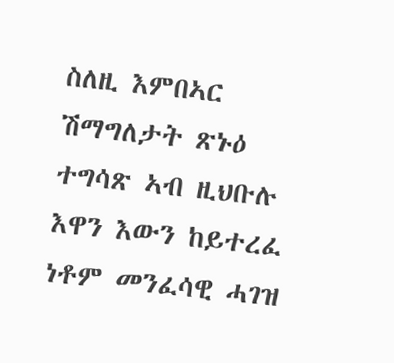ስለዚ እምበኣር ሽማግለታት ጽኑዕ ተግሳጽ ኣብ ዚህቡሉ እዋን እውን ከይተረፈ ነቶም መንፈሳዊ ሓገዝ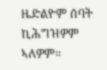ዜድልዮም ሰባት ኪሕግዝዎም ኣለዎም።